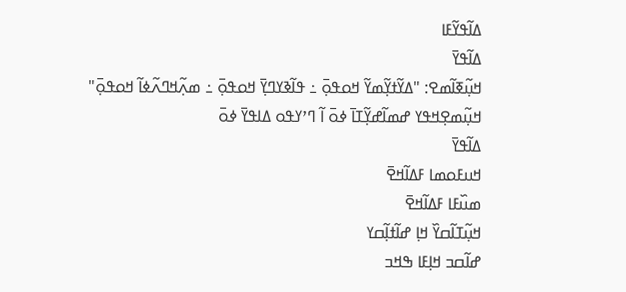ߡߊ߬ߟߌ߬ߓߊ
ߡߊ߬ߟߌ߫
ߞߎ߲߬ߧߊ߬ߘߐ: "ߡߌ߬ߙߌ߲߬ߘߌ߬ ߞߋߟߋ߲߫ ߸ ߟߊ߬ߢߌߣߌ߲߫ ߞߋߟߋ߲߫ ߸ ߘߍ߲߬ߞߣߍ߬ߦߊ߬ ߞߋߟߋ߲߫"
ߞߎ߲߬ߘߐ߲ߞߟߌ ߝߘߊ߬ߝߌ߲߬ߠߊ߫ ߦߋ߫ ߊ߬ ߣߴߌߟߋ ߡߊߟߌ߫ ߦߋ߫
ߡߊ߬ߟߌ߫
ߞߎߓߋߘߊ ߓߡߊ߬ߞߐ߫
ߘߎ߰ߓߊ ߓߡߊ߬ߞߐ߫
ߞߎ߲߬ߠߊ߬ߛߌ߰ ߞߊ߲ ߝߊ߬ߙߊ߲߬ߛߌ
ߝߊ߬ߛߏ ߞߊ߲ߓߊ ߒߞߏ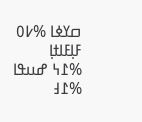ߛߌߦߊ %߇߀ ߓߊ߲ߓߊߙߊ߲
%߁߆ ߝߎߟߊ
%߁߃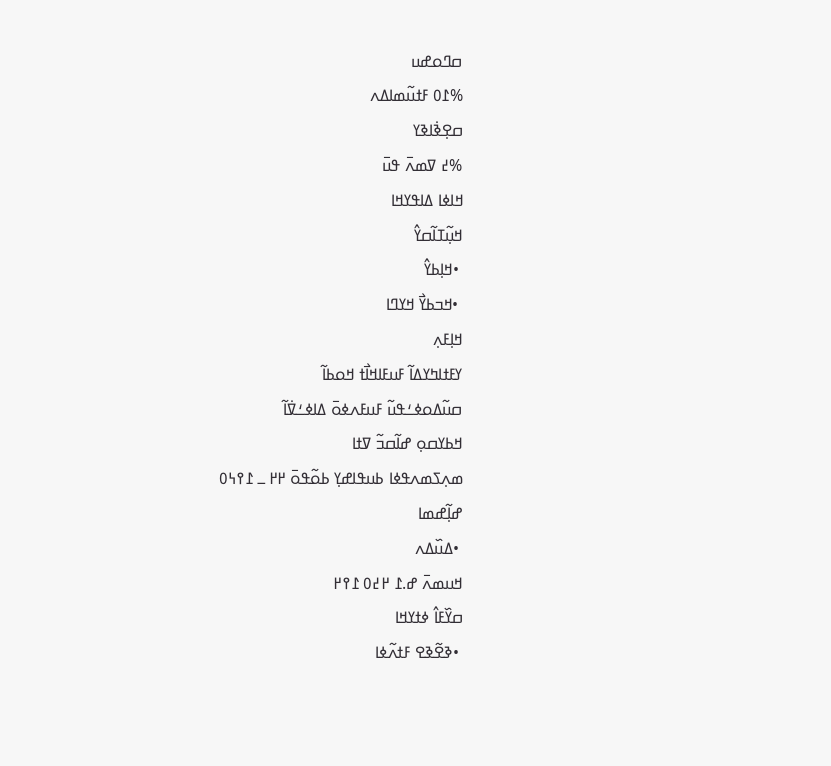ߛߣߋߝߎ
%߁߀ ߓߙߎ߬ߘߊߡߍ
ߛߐ߲ߢ߭ߊߢߌ
%߄ ߜߘߍ߫ ߟߎ߫
ߞߊߦߊ ߡߊߟߌߞߊ
ߞߎ߲߬ߠߊ߬ߛߌ߮
 •ߞߊ߲ߕߌ߮
 •ߞߏߕߌ߯ ߞߌߣߊ
ߞߊ߲ߓߍ߲
ߌߓߙߊߤߌߡߊ߬ ߓߎߓߊߞߊ߯ߙ ߞߋߕߊ߬
ߛߎ߬ߡߋߦߑߟߎ߬ ߓߎߓߍߦߋ߫ ߡߊߦߑߜ߭ߊ߬
ߞߕߌߛߋ߲ ߝߊ߬ߛߏ߬ ߜߙߊ
ߘߍ߲ߖߘߍߟߦߊ ߕߎߟߊߝߌ߲ ߕߋ߬ߟߋ߫ ߂߂ ߺ ߁߉߆߀
ߝߊ߲߬ߝߘߊ
 •ߡߎ߰ߡߍ
ߞߎߘߍ߫ ߝ.߁ ߂߄߀ ߁߉߂
ߛߌ߰ߓߊ߮ ߦߙߌߞߊ
 •ߢߐ߬ߢߐ ߓߙߍ߬ߦߊ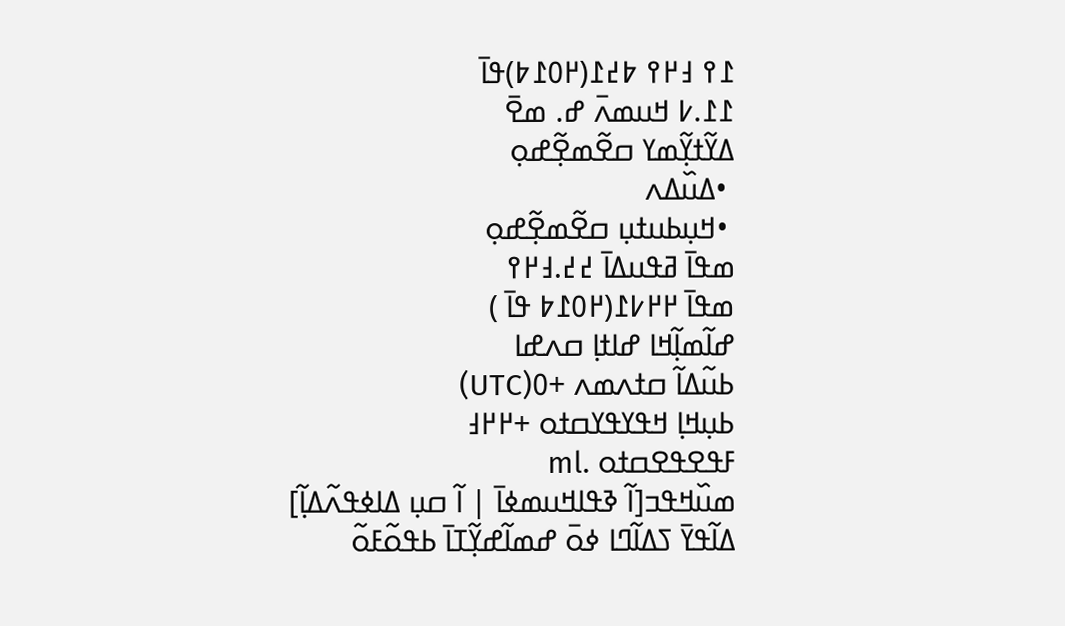߁߉ ߃߂߉ ߈߄߁(߂߀߁߈)ߟߊ߫
߁߁.߇ ߞߎߘߍ߫ ߝ. ߘߐ߫
ߡߌ߬ߙߌ߲߬ߘߌ ߛߐ߬ߘߐ߲߬ߝߋ߲
 •ߡߎ߰ߡߍ
 •ߞߎ߲ߕߎߙߎ߲ ߛߐ߬ߘߐ߲߬ߝߋ߲
ߘߟߊ߫ ߥߟߎߡߊ߫ ߄߄.߃߂߉
ߘߟߊ߫ ߂߂߇߁(߂߀߁߈ ߟߊ߫ )
ߝߊ߬ߘߊ߲߬ߞߊ ߝߊߙߊ߲ ߛߍߝߊ
ߕߎ߬ߡߊ߬ ߛߙߍߘߍ +߀(UTC)
ߕߎ߲ߞߊ߲ ߞߟߌߟߌߛߙߋ +߂߂߃
ߓߟߐߟߐߛߙߋ .ml
ߘߎ߰ߞߟߏ[ߊ߬ ߢߟߊߞߎߘߦߊ߫ | ߊ߬ ߛߎ߲ ߡߊߦߟߍ߬ߡߊ߲߬]
ߡߊ߬ߟߌ߫ ߖߡߊ߬ߣߊ ߦߋ߫ ߝߘߊ߬ߝߌ߲߬ߠߊ߫ ߕߟߋ߬ߓߋ߬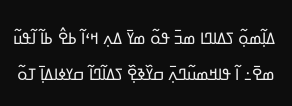ߡߊ߲߬ߘߋ߲߬ ߖߡߊߣߊ ߘߏ߫ ߟߋ߬ ߘߌ߫ ߡߍ߲ ߞߵߊ߬ ߕߐ߮ ߕߊ߬ ߊ߬ߟߎ߬ ߘߐ߫߸ ߊ߬ ߟߊߞߘߎ߬ߣߍ߲߫ ߛߌ߰ߢߐ߲߰ ߖߡߊ߬ߣߊ߬ ߛߌߦߊߡߊ߲߫ ߠߋ߬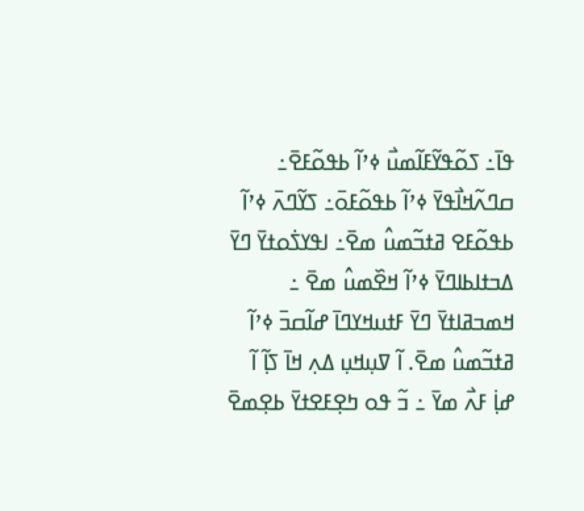ߟߊ߫߸ ߖߋ߬ߟߌ߬ߓߊ߬ߘߎ߯ ߦߴߊ߬ ߕߟߋ߬ߓߐ߫߸ ߛߣߍ߬ߞߊ߯ߟߌ߫ ߦߴߊ߬ ߕߟߋ߬ߓߋ߫߸ ߖߌ߬ߣߍ߫ ߦߴߊ߬ ߕߟߋ߬ߓߐ ߥߙߏ߬ߘߎ߮ ߘߐ߫߸ ߊߟߌߖ߭ߋߙߌ߫ ߣߌ߫ ߡߏߙߊߕߊߣߌ߫ ߦߴߊ߬ ߞߐ߰ߘߎ߮ ߘߐ߫ ߸ ߞߘߏߥߊߙߌ߫ ߣߌ߫ ߓߙߎߞߌߣߊ߫ ߝߊ߬ߛߏ߫ ߦߴߊ߬ ߥߙߏ߬ߘߎ߮ ߘߐ߫. ߊ߬ ߜߎ߲ߞߎ߲ ߡߍ߲ ߞߊ߫ ߖߊ߲߬ ߊ߬ ߝߊ߲߭ ߓߍ߯ ߘߌ߫ ߸ ߏ߬ ߟߋ ߤߐ߲ߓߐߙߌ߫ ߕߐ߲ߘߐ߫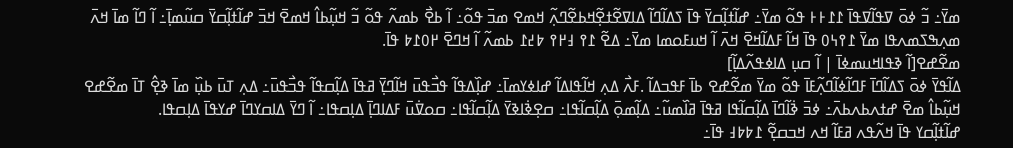ߘߌ߫߸ ߏ߬ ߦߋ߫ ߜߟߊ߬ߜߟߊ߫ ߁߁߅߅ ߟߋ߬ ߘߌ߫߸ ߝߊ߬ߙߊ߲߬ߛߌ߫ ߟߊ߫ ߖߡߊ߬ߣߊ߬ ߡߊߜߐ߬ߙߐ߲߬ߞߕߐ߬ߣߍ߲߬ ߞߘߐ ߘߏ߫ ߟߋ߬߸ ߊ߬ ߕߐ߯ ߕߘߍ߬ ߟߋ߬ ߏ߬ ߞߎ߲߬ߕߊ߮ ߞߘߐ߫ ߞߏ߫ ߝߊ߬ߙߊ߲߬ߛߌ߫ ߛߎ߬ߘߊ߲߫߸ ߊ߬ ߣߊ߬ ߘߊ߫ ߞߍ߫ ߘߍ߲ߒߖߘߍߟߊ ߘߌ߫ ߁߉߆߀ ߟߊ߫ ߞߊ߬ ߓߡߊ߬ߞߐ߫ ߞߍ߫ ߊ߬ ߞߎߓߋߘߊ ߘߌ߫߸ ߡߐ߬ ߁߉ ߃߂߉ ߈߄߁ ߕߘߍ߬ ߊ߬ ߞߣߐ߫ ߂߀߁߈ ߟߊ߫.
ߘߐ߬ߝߐ[ߊ߬ ߢߟߊߞߎߘߦߊ߫ | ߊ߬ ߛߎ߲ ߡߊߦߟߍ߬ߡߊ߲߬]
ߡߊ߬ߟߌ߫ ߦߋ߫ ߖߡߊ߬ߣߊ߫ ߓߣߊ߬ߦߊ߬ߣߍ߲߬ߓߊ߫ ߟߋ߬ ߘߌ߫ ߘߐ߬ߝߐ ߕߊ߫ ߓߟߏߡߊ߬ .ߓߍ߯ ߡߍ߲ ߞߊ߬ߟߊߡߊ߬ ߝߊߦߌߘߊ߫߸ ߝߊ߲߰ߡߟߊ߬ ߟߏ߯ߟߎ߫ ߞߊ߬ߣߌ߲߫ ߥߟߊ߫ ߡߊ߲߬ߛߟߊ߬ ߟߏ߯ߟߎ߫߸ ߡߍ߲ ߠߎ߫ ߕߎ߲߰ ߘߊ߫ ߢߐ߲߮ ߠߊ߫ ߘߐ߬ߝߐ ߞߎ߲߬ߕߊ߮ ߘߐ߫ ߝߙߍߕߍߕߍ߫߸ ߦߏ߫ ߢ߭ߊ߬ߣߊ߫ ߡߊ߲߬ߛߊ߬ߟߊ ߥߟߊ߫ ߥߊ߰ߘߎ߬߸ ߡߊ߲߬ߘߋ߲߫ ߡߊ߲߬ߛߊ߬ߟߊ߸ ߛߐ߲ߢ߭ߊߢߌ߫ ߡߊ߲߬ߛߊ߬ߟߊ߸ ߛߋߜ߭ߎ߫ ߓߡߊߣߊ߲߫ ߡߊ߲ߛߟߊ߸ ߊ߬ ߣߌ߫ ߡߊߛߌߣߊ߫ ߝߌߟߊ߫ ߡߊ߲ߛߟߊ.
ߝߊ߬ߙߊ߲߬ߛߌ ߟߊ߫ ߞߍ߬ߟߍ ߥߓߊ߬ ߞߍ ߞߏߛߐ߲߬ ߁߈߈߃ ߟߊ߫߸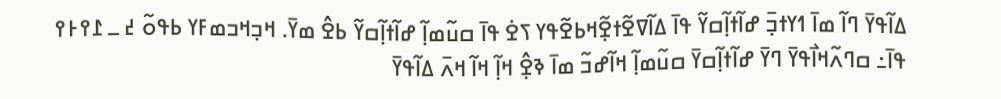ߡߊ߬ߟߌ߫ ߣߊ߬ ߘߊ߫ ߗߌߙߏ߲߫ ߝߊ߬ߙߊ߲߬ߛߌ߬ ߟߊ߫ ߡߊ߬ߜߐ߬ߙߐ߲߬ߞߕߐ߬ߟߌ ߖߐ߭ ߟߊ߫ ߛߎ߬ߘߊ߲߬ ߝߊ߬ߙߊ߲߬ߛߌ߬ ߕߐ߮ ߘߌ߫. ߞߏ߲ߞߏߘߓߌ ߕߟߋ߬ ߄ ߺ ߁߉߅߉ ߟߊ߫߸ ߛߣߍ߬ߞߊ߯ߟߌ߫ ߣߌ߫ ߝߊ߬ߙߊ߲߬ߛߌ߫ ߛߎ߬ߘߊ߲߬ ߞߊ߬ߝߏ߬ ߘߊ߫ ߢߐ߲߮ ߞߊ߲߬ ߞߊ߬ ߞߍ߫ ߡߊ߬ߟߌ߫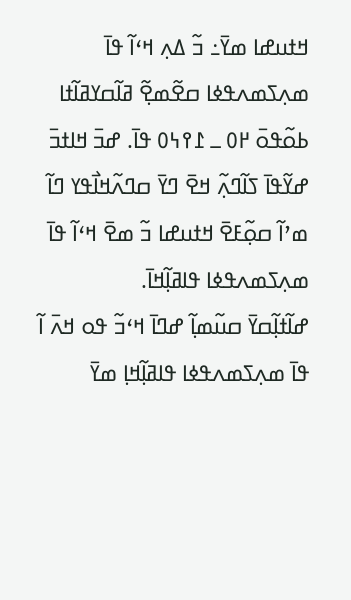ߞߙߎߝߊ ߘߌ߫߸ ߏ߬ ߡߍ߲ ߞߵߊ߬ ߟߊ߫ ߘߍ߲ߖߘߍߟߦߊ ߛߐ߬ߘߐ߲߬ ߥߊ߬ߛߌߥߊ߬ߙߊ ߕߋ߬ߟߋ߫ ߂߀ ߺ ߁߉߆߀ ߟߊ߫. ߝߏ߫ ߞߊߙߏ߫ ߝߌ߬ߟߊ߫ ߖߊ߬ߣߍ߲߬ ߞߐ߫ ߣߌ߫ ߛߣߍ߬ߞߊ߯ߟߌ ߣߊ߬ ߘߴߊ߬ ߛߋ߲߬ߓߐ߫ ߞߙߎߝߊ ߏ߬ ߘߐ߫ ߞߵߊ߬ ߟߊ߫ ߘߍ߲ߖߘߍߟߦߊ ߟߊߥߊ߲߬ߞߊ߫.
ߝߊ߬ߙߊ߲߬ߛߌ߫ ߛߎ߬ߘߊ߲߬ ߝߣߊ߫ ߞߵߏ߬ ߟߋ ߞߍ߫ ߊ߬ ߟߊ߫ ߘߍ߲ߖߘߍߟߦߊ ߟߊߥߊ߲߬ߞߊ߲ ߘߌ߫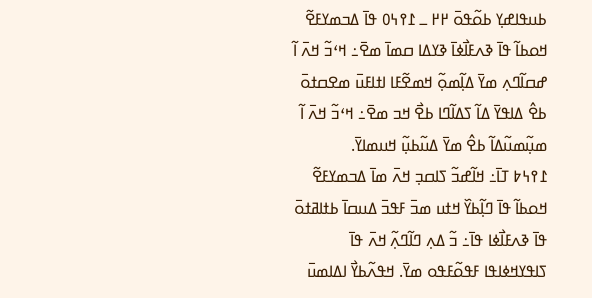ߕߎߟߊߝߌ߲ ߕߋ߬ߟߋ߫ ߂߂ ߺ ߁߉߆߀ ߟߊ߫ ߡߏߘߌߓߐ߬ ߞߋߕߊ߬ ߟߊ߫ ߢߍߓߊ߯ߦߊ߫ ߢߌߡߊ ߛߘߊ߫ ߘߐ߫߸ ߞߵߏ߬ ߞߍ߫ ߊ߬ ߝߛߊ߬ߣߍ߲ ߘߌ߫ ߡߊ߲߬ߘߋ߲߬ ߞߘߐ߬ߓߊ ߊߙߊߓߎ߫ ߘߐߛߙߋ߫ ߕߐ߮ ߡߊߟߌ߫ ߡߊ߬ ߖߡߊ߬ߣߊ ߕߐ߯ ߞߏ ߘߐ߫߸ ߞߵߏ߬ ߞߍ߫ ߊ߬ ߘߎ߲߬ߘߎ߬ߡߊ߬ ߕߐ߮ ߘߌ߫ ߡߎ߬ߕߎ߲߬ ߞߎߘߊߌ߫.
߁߉߆߈ ߠߊ߫߸ ߞߊ߬ߝߏ߬ ߖߊߛߏ߲ ߞߍ߫ ߘߊ߫ ߡߏߘߌߓߐ߬ ߞߋߕߊ߬ ߟߊ߫ ߣߊ߲߬ߕߌ߰ ߞߙߎ ߘߏ߫ ߓߟߏ߫ ߡߎߛߊ߫ ߕߙߊߥߙߋ߫ ߟߊ߫ ߢߍߓߊ߯ߦߊ ߟߊ߫߸ ߏ߬ ߡߍ߲ ߣߊ߬ߣߍ߲߬ ߞߍ߫ ߟߊ߫ ߖߊߟߌߞߦߊߟߊ ߓߟߋ߬ߓߟߋ ߘߌ߫. ߞߟߍ߬ߕߌ߯ ߊߡߊߘߎ߫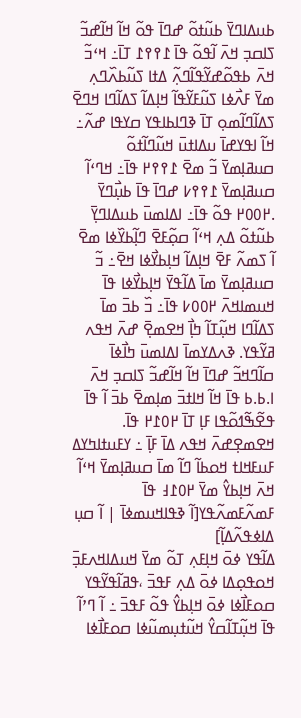ߕߎߡߊߣߌ߫ ߕߎ߬ߙߋ߬ ߝߣߊ߫ ߟߋ߬ ߞߊ߬ ߞߊ߬ߝߏ߬ ߖߊߛߏ߲ ߞߍ߫ ߊ߬ߟߋ߬ ߟߊ߫ ߁߉߉߁ ߠߊ߫߸ ߞߵߏ߬ ߞߍ߫ ߕߟߋ߬ߝߌ߬ߟߊ߬ߣߍ߲߬ ߡߙߊ ߖߎ߬ߕߍ߰ߣߍ߲ ߘߌ߫ ߓߍ߯ߦߊ ߖߎ߬ߓߌ߬ߟߊ߬ ߞߊ߲ߡߊ߬ ߖߡߊ߬ߣߊ ߞߣߐ߫ ߖߡߊ߬ߣߊ߬ߘߋ߲ ߠߊ߫ ߢߣߊߕߊߟߌ ߛߌߟߊ ߝߍ߬߸ ߞߊ߬ ߊߟߌߝߊ߫ ߎߡߊߙߎ߫ ߞߎ߬ߣߊ߬ߙߋ߬ ߛߎߥߊ߲ߘߌ߫ ߏ߬ ߘߐ߫ ߁߉߉߂ ߟߊ߫߸ ߞߣߵߊ߬ ߛߎߥߊ߲ߘߌ߫ ߁߉߉߇ ߝߣߊ߫ ߟߊ߫ ߕߎ߲߯ߣߌ߫
.߂߀߀߂ ߟߋ߬ ߟߊ߫߸ ߊߡߊߘߎ߫ ߕߎߡߊߣߌ߲߫ ߕߎ߬ߙߋ߬ ߡߍ߲ ߞߵߊ߬ ߛߋ߲߬ߓߐ߫ ߣߊ߲߬ߕߌ߰ߦߊ ߘߐ߫ ߊ߬ ߖߘߍ߬ ߓߐ߫ ߞߊ߲ߡߊ߬ ߞߊ߲ߕߌ߯ߦߊ ߞߐ߫߸ ߏ߬ ߛߎߥߊ߲ߘߌ߫ ߘߊ߫ ߡߊ߬ߟߌ߫ ߞߊ߲ߕߌ߯ߦߊ ߟߊ߫ ߞߎߘߊߞߍ߫ ߂߀߀߇ ߟߊ߫߸ ߏ߰ ߕߏ߫ ߘߊ߫ ߖߡߊ߬ߣߊ ߞߎ߲߬ߠߊ߬ ߤߊ߲߯ ߞߐߘߐ߲߫ ߝߍ߫ ߞߟߍ ߥߌ߬ߟߌ. ߢߍߡߌߘߊ߫ ߊߡߊߘߎ߫ ߤߊ߯ߦߊ߫ ߛߊ߬ߣߞߏ߬ ߝߣߊ߫ ߞߊ߬ ߞߊ߬ߝߏ߬ ߖߊߛߏ߲ ߞߍ߫ ߊ.ߕ.ߕ ߟߊ߫ ߞߊ߬ ߞߊߙߏ߫ ߘߊ߲ߘߐ߫ ߕߏ߫ ߊ߬ ߟߊ߫ ߟߐ߬ߒ߬ߗߋ߬ߟߊ ߓߊ߲ ߠߊ߫ ߂߀߁߂ ߟߊ߫. ߞߐߘߐ߲ߝߍ߫ ߞߟߍ ߡߊ߫ ߓߊ߲߫ ߸ ߌߓߎߙߊߤߌߡ ߓߎߓߞߊߙ ߞߋߕߊ߬ ߣߊ߬ ߘߊ߫ ߛߎߥߊ߲ߘߌ߫ ߞߵߊ߬ ߞߍ߫ ߞߊ߲ߕߌ߮ ߘߌ߫ ߂߀߁߃ ߟߊ߫
ߓߘߍ߬ߓߘߍ߬ߟߌ[ߊ߬ ߢߟߊߞߎߘߦߊ߫ | ߊ߬ ߛߎ߲ ߡߊߦߟߍ߬ߡߊ߲߬]
ߡߊ߬ߟߌ ߦߋ߫ ߞߊ߲ߓߍ߲ ߠߋ߬ ߘߌ߫ ߞߎߡߊߞߍߓߏ߲߫ ߞߋߟߋ߲ߡߊ ߦߋ߫ ߡߍ߲ ߓߟߏ߫ ،ߟߥߊ߬ߟߌ߬ߟߌ ߛߋߓߊ߯ߦߊ ߦߋ߫ ߞߊ߲ߕߌ߮ ߟߋ߬ ߓߟߏ߫ ߸ ߊ߬ ߣߴߊ߬ ߟߊ߫ ߞߎ߲߬ߠߊ߬ߛߌ߮ ߞߎ߬ߙߎ߲ߘߎ߬ߦߊ ߛߋߓߊ߯ߦߊ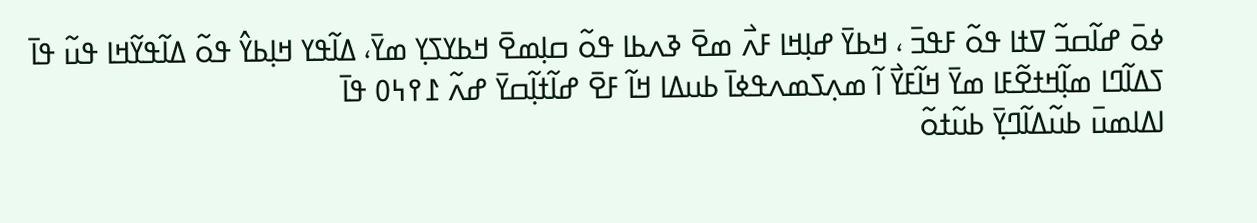ߦߋ߫ ߝߊ߬ߛߏ߬ ߜߙߊ ߟߋ߬ ߓߟߏ߫ ، ߞߕߌ߫ ߝߊ߲ߞߊ ߓߍ߯ ߘߐ߫ ߢߍߕߊ ߟߋ߬ ߛߊ߲ߘߐ߫ ߞߕߌߖߌ߲ ߘߌ߫، ߡߊ߬ߟߌ ߞߊ߲ߕߌ߮ ߟߋ߬ ߡߊ߬ߟߌ߬ߞߊ ߟߎ߬ ߟߊ߫ ߖߡߊ߬ߣߊ ߘߊ߲߬ߞߙߐ߬ߓߊ ߘߌ߫ ߞߊ߬ߓߌ߯ ߊ߬ ߘߍ߲ߖߘߍߟߦߊ߫ ߕߎߡߊ ߞߊ߬ ߓߐ߫ ߝߊ߬ߙߊ߲߬ߛߌ߫ ߝߍ߬ ߁߉߆߀ ߟߊ߫
ߊߡߊߘߎ߫ ߕߎ߬ߡߊ߬ߣߌ߲߫ ߕߎ߬ߙߋ߬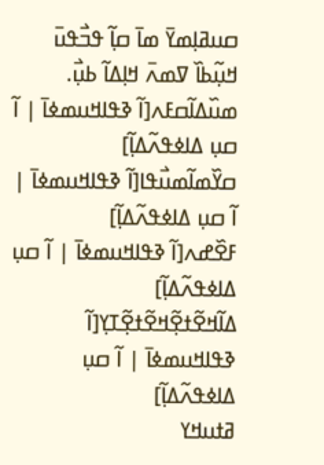ߛߎߥߊ߲ߘߌ߫ ߘߊ߫ ߛߊ߲߬ ߟߏ߯ߟߎ߫ ߞߎ߲߬ߕߊ߰ ߜߘߍ߫ ߞߊ߲ߡߊ߬ ߕߎ߲߯.
ߘߎ߰ߡߊ߬ߛߓߍ[ߊ߬ ߢߟߊߞߎߘߦߊ߫ | ߊ߬ ߛߎ߲ ߡߊߦߟߍ߬ߡߊ߲߬]
ߛߌ߰ߘߊ߬ߘߎ߯ߟߊ[ߊ߬ ߢߟߊߞߎߘߦߊ߫ | ߊ߬ ߛߎ߲ ߡߊߦߟߍ߬ߡߊ߲߬]
ߓߐ߰ߝߍ[ߊ߬ ߢߟߊߞߎߘߦߊ߫ | ߊ߬ ߛߎ߲ ߡߊߦߟߍ߬ߡߊ߲߬]
ߡߊ߬ߞߐ߬ߙߐ߲߬ߞߐ߬ߙߐ߲߬ߠߌ߲[ߊ߬ ߢߟߊߞߎߘߦߊ߫ | ߊ߬ ߛߎ߲ ߡߊߦߟߍ߬ߡߊ߲߬]
ߥߙߎߞߌ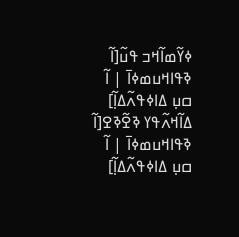ߦߌ߬ߘߊ߬ߞߏ ߟߎ߬[ߊ߬ ߢߟߊߞߎߘߦߊ߫ | ߊ߬ ߛߎ߲ ߡߊߦߟߍ߬ߡߊ߲߬]
ߡߊ߬ߞߍ߬ߟߌ ߢߐ߬ߢߐ[ߊ߬ ߢߟߊߞߎߘߦߊ߫ | ߊ߬ ߛߎ߲ ߡߊߦߟߍ߬ߡߊ߲߬]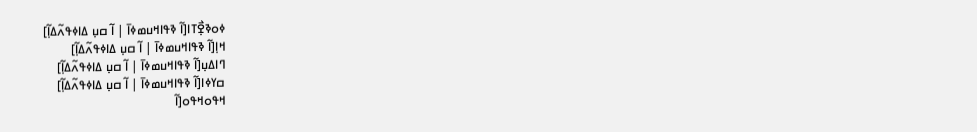ߦߋߢߐ߲߯ߠߊ[ߊ߬ ߢߟߊߞߎߘߦߊ߫ | ߊ߬ ߛߎ߲ ߡߊߦߟߍ߬ߡߊ߲߬]
ߞߊ߲[ߊ߬ ߢߟߊߞߎߘߦߊ߫ | ߊ߬ ߛߎ߲ ߡߊߦߟߍ߬ߡߊ߲߬]
ߣߊߡߎ߲[ߊ߬ ߢߟߊߞߎߘߦߊ߫ | ߊ߬ ߛߎ߲ ߡߊߦߟߍ߬ߡߊ߲߬]
ߛߌߦߊ[ߊ߬ ߢߟߊߞߎߘߦߊ߫ | ߊ߬ ߛߎ߲ ߡߊߦߟߍ߬ߡߊ߲߬]
ߞߟߋߞߟߋ[ߊ߬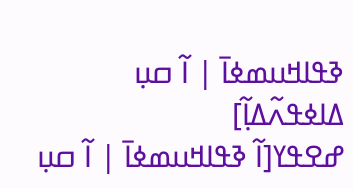ߢߟߊߞߎߘߦߊ߫ | ߊ߬ ߛߎ߲ ߡߊߦߟߍ߬ߡߊ߲߬]
ߝߐߟߌ[ߊ߬ ߢߟߊߞߎߘߦߊ߫ | ߊ߬ ߛߎ߲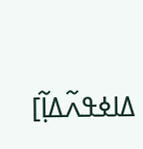ߡߊߦߟߍ߬ߡߊ߲߬]